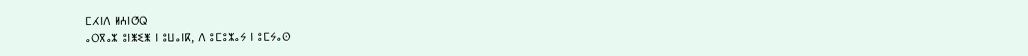ⵎⵃⵏⴷ ⵍⵄⵏⵚⵕ
ⴰⵔⴳⴰⵣ ⵓⵏⵥⵉⵥ ⵏ ⵓⵡⴰⵏⴽ, ⴷ ⵓⵎⵓⵣⴰⵢ ⵏ ⵓⵎⵢⴰⵙ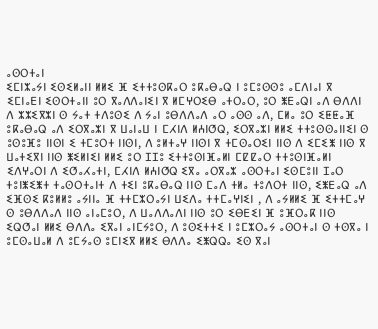ⴰⵙⵔⵜⴰⵏ
ⵉⵎⵏⵣⴰⵢⵏ ⵉⵙⵉⵍⴰⵏⵏ ⵍⵍⵉ ⴼ ⵉⵜⵜⵓⵙⴽⴰⵔ ⵓⴽⴰⴱⴰⵕ ⵏ ⵓⵎⵓⵙⵙⵓ ⴰⵎⴷⵏⴰⵏ ⴳ ⵉⵎⵏⴰⴹⵏ ⵉⵙⵔⵜⴰⵏⵏ ⵓⵔ ⴳⴰⴷⴷⴰⵏⵉⵏ ⴳ ⵍⵎⵖⵔⵉⴱ ⴰⵜⵔⴰⵔ, ⵓⵔ ⵥⴹⴰⵕⵏ ⴰⴷ ⴱⴷⴷⵏ ⴷ ⵣⵣⵉⴳⵣⵏ ⵙ ⵢⴰⵜ ⵜⴷⵓⵙⵉ ⴷ ⵢⴰⵏ ⵓⴱⴷⴷⴰⴷ ⴰⵔ ⴰⵙⵙ ⴰⴷ, ⵎⵍⴰ ⵓⵔ ⵉⵟⵟⴰⴼ ⵓⴽⴰⴱⴰⵕ ⴰⴷ ⵉⵔⴳⴰⵣⵏ ⴳ ⵡⴰⵏⴰⵡ ⵏ ⵎⵃⵏⴷ ⵍⵄⵏⵚⵕ, ⵉⵔⴳⴰⵣⵏ ⵍⵍⵉ ⵜⵜⵓⵙⵙⴰⵏⵏⵉⵏ ⵙ ⵓⵙⵓⴼⵓ ⵏⵏⵙⵏ ⵉ ⵜⵎⵓⵔⵜ ⵏⵏⵙⵏ, ⴷ ⵓⵍⵜⴰⵖ ⵏⵏⵙⵏ ⴳ ⵜⵎⵙⴰⵔⵉⵏ ⵏⵏⵙ ⴷ ⵉⵎⵉⵥ ⵏⵏⵙ ⴳ ⵡⴰⵜⵉⴳⵏ ⵏⵏⵙ ⵥⵉⵍⵏⵉⵏ ⵍⵍⵉ ⵓⵔ ⵊⵊⵓ ⵉⵜⵜⵓⵙⵏⴼⴰⵍⵏ ⵎⵇⵇⴰⵔ ⵜⵜⵓⵙⵏⴼⴰⵍⵏ ⵉⴷⵖⴰⵔⵏ ⴷ ⵉⵚⴰⵃⴰⵜⵏ, ⵎⵃⵏⴷ ⵍⵄⵏⵚⵕ ⵉⴳⴰ ⴰⵔⴳⴰⵣ ⴰⵙⵔⵜⴰⵏ ⵉⵙⵎⵓⵏⵏ ⵊⴰⵔ ⵜⵓⵏⵥⵉⵥⵜ ⵜⴰⵙⵔⵜⴰⵏⵜ ⴷ ⵜⵉⵏ ⵓⴽⴰⴱⴰⵕ ⵏⵏⵙ ⵎⴰⴷ ⵜⵍⴰ ⵜⵓⴷⵔⵜ ⵏⵏⵙ, ⵉⵥⴹⴰⵕ ⴰⴷ ⵉⴼⵙⵉ ⴽⵓⵍⵍⵓ ⴰⵢⵏⵏⴰ ⴼ ⵜⵜⵎⵣⵔⴰⵢⵏ ⵡⵉⴷⴰ ⵜⵜⵎⴰⵖⵏⵉⵏ , ⴷ ⴰⵢⵍⵍⵉ ⴼ ⵉⵜⵜⵎⴰⵖ ⵙ ⵓⴱⴷⴷⴰⴷ ⵏⵏⵙ ⴰⵏⴰⵎⵓⵔ, ⴷ ⵡⴰⴷⴷⴰⴷⵏ ⵏⵏⵙ ⵓⵔ ⵉⴱⴹⵉⵏ ⴼ ⵓⴼⵔⴰⴽ ⵏⵏⵙ ⵉⵕⵚⴰⵏ ⵍⵍⵉ ⴱⴷⴷⴰ ⵉⴳⴰⵏ ⴰⵏⵎⵢⵓⵔ, ⴷ ⵓⵙⵉⵜⵜⵉ ⵏ ⵓⵎⵣⵔⴰⵢ ⴰⵙⵔⵜⴰⵏ ⵙ ⵜⵙⴳⴰ ⵏ ⵓⵎⵙⴰⵡⴰⵍ ⴷ ⵓⵎⵢⴰⵙ ⵓⵎⵏⵉⴳ ⵍⵍⵉ ⴱⴷⴷⴰ ⵉⵥⵕⵕⴰ ⵉⵙ ⴳⴰⵏ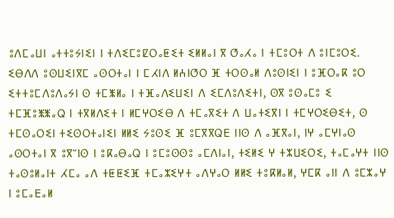ⵓⴷⵎⴰⵡⵏ ⴰⵜⵜⵓⵢⵏⵉⵏ ⵏ ⵜⴷⵉⵎⵓⵇⵔⴰⵟⵉⵜ ⵉⵍⵍⴰⵏ ⴳ ⵚⴰⵃⴰ ⵏ ⵜⵎⵓⵔⵜ ⴷ ⵓⵏⵎⵓⵔⵉ.
ⵉⴱⴷⴷ ⵓⵙⵡⵉⵏⴳⵎ ⴰⵙⵔⵜⴰⵏ ⵏ ⵎⵃⵏⴷ ⵍⵄⵏⵚⵔ ⴼ ⵜⵔⵙⴰⵍ ⴷⵓⵙⵏⵉⵏ ⵏ ⵓⴼⵔⴰⴽ ⵓⵔ ⵉⵜⵜⵓⵎⴷⵓⴷⴰⵢⵏ ⵙ ⵜⵎⵥⵍⴰ ⵏ ⵜⴼⴰⴷⵉⵡⵉⵏ ⴷ ⵉⵎⴷⵓⴷⵉⵜⵏ, ⵙⴳ ⵓⵙⴰⵎⵓ ⵉ ⵜⵎⴼⵓⵥⵥⴰⵕ ⵏ ⵜⴳⵍⴷⵉⵜ ⵏ ⵍⵎⵖⵔⵉⴱ ⴷ ⵜⵎⴰⴳⵉⵜ ⴷ ⵡⴰⵜⵉⴳⵏ ⵏ ⵜⵎⵖⵔⵉⴱⵉⵜ, ⵙ ⵜⵎⵙⴰⵔⵉⵏ ⵜⵉⵙⵔⵜⴰⵏⵉⵏ ⵍⵍⵉ ⵢⵓⵙⵉ ⴼ ⵓⵎⴳⴳⵕⴹ ⵏⵏⵙ ⴷ ⴰⴼⴳⴰⵏ, ⵏⵖ ⴰⵎⵖⵏⴰⵙ ⴰⵙⵔⵜⴰⵏ ⴳ ⵓⴳⵯⵏⵙ ⵏ ⵓⴽⴰⴱⴰⵕ ⵏ ⵓⵎⵓⵙⵙⵓ ⴰⵎⴷⵏⴰⵏ, ⵜⵉⵍⵉ ⵖ ⵜⵣⵡⵉⵔⵉ, ⵜⴰⵎⴰⵖⵜ ⵏⵏⵙ ⵜⴰⵙⵓⵍⴰⵏⵜ ⵃⵎⴰ ⴰⴷ ⵜⵟⵟⵉⴼ ⵜⵎⴰⵣⵉⵖⵜ ⴰⴷⵖⴰⵔ ⵍⵍⵉ ⵜⵓⴽⵍⴰⵍ, ⵖⵎⴽ ⴰⵏⵏ ⴷ ⵓⵎⵣⴰⵖ ⵏ ⵓⵎⴰⴹⴰⵍ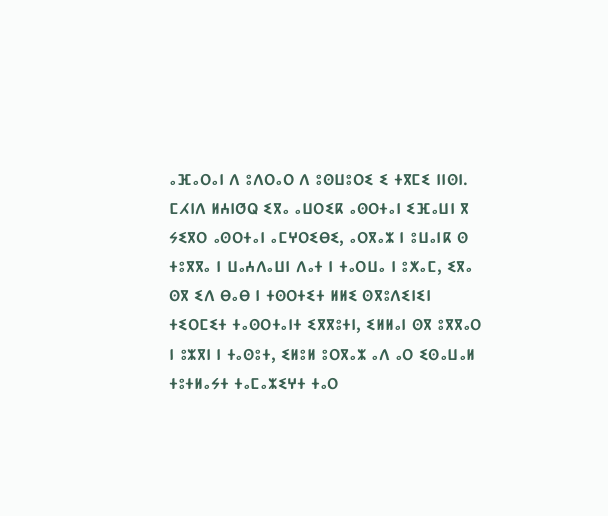ⴰⴼⴰⵔⴰⵏ ⴷ ⵓⴷⵔⴰⵔ ⴷ ⵓⵙⵡⵓⵔⵉ ⵉ ⵜⴳⵎⵉ ⵏⵏⵙⵏ.
ⵎⵃⵏⴷ ⵍⵄⵏⵚⵕ ⵉⴳⴰ ⴰⵡⵔⵉⴽ ⴰⵙⵔⵜⴰⵏ ⵉⴼⴰⵡⵏ ⴳ ⵢⵉⴳⵔ ⴰⵙⵔⵜⴰⵏ ⴰⵎⵖⵔⵉⴱⵉ, ⴰⵔⴳⴰⵣ ⵏ ⵓⵡⴰⵏⴽ ⵙ ⵜⵓⴳⴳⴰ ⵏ ⵡⴰⵄⴷⴰⵡⵏ ⴷⴰⵜ ⵏ ⵜⴰⵔⵡⴰ ⵏ ⵓⵅⴰⵎ, ⵉⴳⴰ ⵙⴳ ⵉⴷ ⴱⴰⴱ ⵏ ⵜⵙⵔⵜⵉⵜ ⵍⵍⵉ ⵙⴳⵓⴷⵉⵏⵉⵏ ⵜⵉⵔⵎⵉⵜ ⵜⴰⵙⵔⵜⴰⵏⵜ ⵉⴳⴳⵓⵜⵏ, ⵉⵍⵍⴰⵏ ⵙⴳ ⵓⴳⴳⴰⵔ ⵏ ⵓⵣⴳⵏ ⵏ ⵜⴰⵙⵓⵜ, ⵉⵍⵓⵍ ⵓⵔⴳⴰⵣ ⴰⴷ ⴰⵔ ⵉⵙⴰⵡⴰⵍ ⵜⵓⵜⵍⴰⵢⵜ ⵜⴰⵎⴰⵣⵉⵖⵜ ⵜⴰⵔ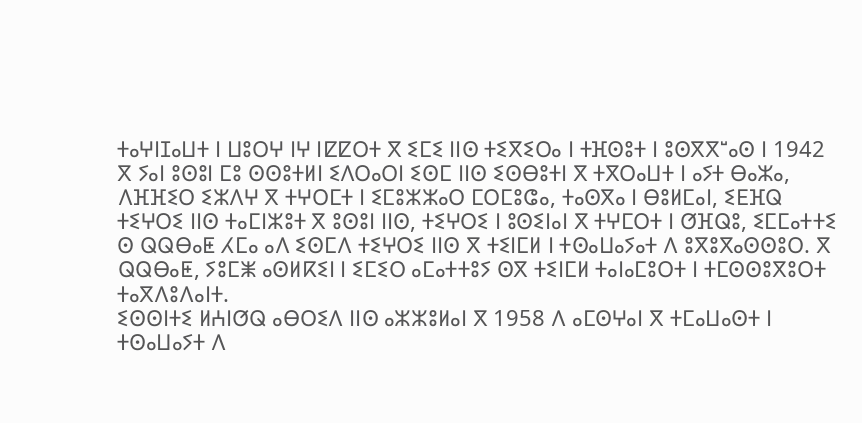ⵜⴰⵖⵏⵊⴰⵡⵜ ⵏ ⵡⵓⵔⵖ ⵏⵖ ⵏⵇⵇⵔⵜ ⴳ ⵉⵎⵉ ⵏⵏⵙ ⵜⵉⴳⵉⵔⴰ ⵏ ⵜⴼⵙⵓⵜ ⵏ ⵓⵙⴳⴳⵯⴰⵙ ⵏ 1942 ⴳ ⵢⴰⵏ ⵓⵙⵓⵏ ⵎⵓ ⵙⵙⵓⵜⵍⵏ ⵉⴷⵔⴰⵔⵏ ⵉⵙⵎ ⵏⵏⵙ ⵉⵙⴱⵓⵜⵏ ⴳ ⵜⴳⵔⴰⵡⵜ ⵏ ⴰⵢⵜ ⴱⴰⵣⴰ, ⴷⴼⴼⵉⵔ ⵉⵣⴷⵖ ⴳ ⵜⵖⵔⵎⵜ ⵏ ⵉⵎⵓⵣⵣⴰⵔ ⵎⵔⵎⵓⵛⴰ, ⵜⴰⵙⴳⴰ ⵏ ⴱⵓⵍⵎⴰⵏ, ⵉⴹⴼⵕ ⵜⵉⵖⵔⵉ ⵏⵏⵙ ⵜⴰⵎⵏⵣⵓⵜ ⴳ ⵓⵙⵓⵏ ⵏⵏⵙ, ⵜⵉⵖⵔⵉ ⵏ ⵓⵙⵉⵏⴰⵏ ⴳ ⵜⵖⵎⵔⵜ ⵏ ⵚⴼⵕⵓ, ⵉⵎⵎⴰⵜⵜⵉ ⵙ ⵕⵕⴱⴰⵟ ⵃⵎⴰ ⴰⴷ ⵉⵙⵎⴷ ⵜⵉⵖⵔⵉ ⵏⵏⵙ ⴳ ⵜⵉⵏⵎⵍ ⵏ ⵜⵙⴰⵡⴰⵢⴰⵜ ⴷ ⵓⴳⵓⴳⴰⵙⵙⵓⵔ. ⴳ ⵕⵕⴱⴰⵟ, ⵢⵓⵎⵥ ⴰⵙⵍⴽⵉⵏ ⵏ ⵉⵎⵉⵔ ⴰⵎⴰⵜⵜⵓⵢ ⵙⴳ ⵜⵉⵏⵎⵍ ⵜⴰⵏⴰⵎⵓⵔⵜ ⵏ ⵜⵎⵙⵙⵓⴳⵓⵔⵜ ⵜⴰⴳⴷⵓⴷⴰⵏⵜ.
ⵉⵙⵙⵏⵜⵉ ⵍⵄⵏⵚⵕ ⴰⴱⵔⵉⴷ ⵏⵏⵙ ⴰⵣⵣⵓⵍⴰⵏ ⴳ 1958 ⴷ ⴰⵎⵙⵖⴰⵏ ⴳ ⵜⵎⴰⵡⴰⵙⵜ ⵏ ⵜⵙⴰⵡⴰⵢⵜ ⴷ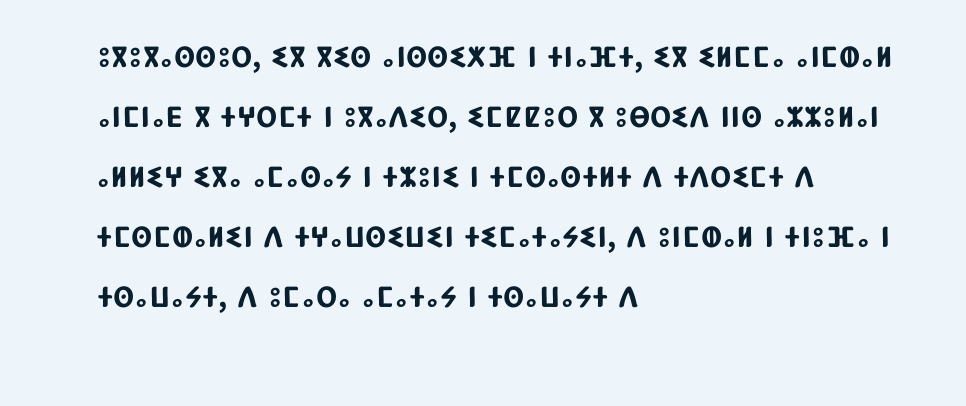ⵓⴳⵓⴳⴰⵙⵙⵓⵔ, ⵉⴳ ⴳⵉⵙ ⴰⵏⵙⵙⵉⵅⴼ ⵏ ⵜⵏⴰⴼⵜ, ⵉⴳ ⵉⵍⵎⵎⴰ ⴰⵏⵎⵀⴰⵍ ⴰⵏⵎⵏⴰⴹ ⴳ ⵜⵖⵔⵎⵜ ⵏ ⵓⴳⴰⴷⵉⵔ, ⵉⵎⵇⵇⵓⵔ ⴳ ⵓⴱⵔⵉⴷ ⵏⵏⵙ ⴰⵣⵣⵓⵍⴰⵏ ⴰⵍⵍⵉⵖ ⵉⴳⴰ ⴰⵎⴰⵙⴰⵢ ⵏ ⵜⵣⵓⵏⵉ ⵏ ⵜⵎⵙⴰⵙⵜⵍⵜ ⴷ ⵜⴷⵔⵉⵎⵜ ⴷ ⵜⵎⵙⵎⵀⴰⵍⵉⵏ ⴷ ⵜⵖⴰⵡⵙⵉⵡⵉⵏ ⵜⵉⵎⴰⵜⴰⵢⵉⵏ, ⴷ ⵓⵏⵎⵀⴰⵍ ⵏ ⵜⵏⵓⴼⴰ ⵏ ⵜⵙⴰⵡⴰⵢⵜ, ⴷ ⵓⵎⴰⵔⴰ ⴰⵎⴰⵜⴰⵢ ⵏ ⵜⵙⴰⵡⴰⵢⵜ ⴷ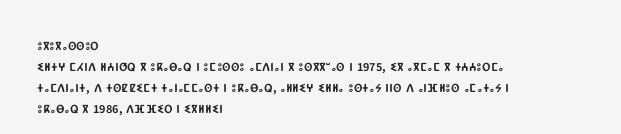ⵓⴳⵓⴳⴰⵙⵙⵓⵔ
ⵉⵍⵜⵖ ⵎⵃⵏⴷ ⵍⵄⵏⵚⵕ ⴳ ⵓⴽⴰⴱⴰⵕ ⵏ ⵓⵎⵓⵙⵙⵓ ⴰⵎⴷⵏⴰⵏ ⴳ ⵓⵙⴳⴳⵯⴰⵙ ⵏ 1975, ⵉⴳ ⴰⴳⵎⴰⵎ ⴳ ⵜⵄⵄⵓⵔⵎⴰ ⵜⴰⵎⴷⵏⴰⵏⵜ, ⴷ ⵜⵙⵇⵇⵉⵎⵜ ⵜⴰⵏⴰⵎⵎⴰⵙⵜ ⵏ ⵓⴽⴰⴱⴰⵕ, ⴰⵍⵍⵉⵖ ⵉⵍⵍⴰ ⵓⵙⵜⴰⵢ ⵏⵏⵙ ⴷ ⴰⵏⴼⵍⵓⵙ ⴰⵎⴰⵜⴰⵢ ⵏ ⵓⴽⴰⴱⴰⵕ ⴳ 1986, ⴷⴼⴼⵉⵔ ⵏ ⵉⴳⵍⵍⵉⵏ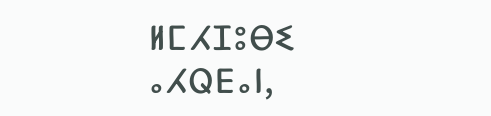ⵍⵎⵃⵊⵓⴱⵉ ⴰⵃⵕⴹⴰⵏ,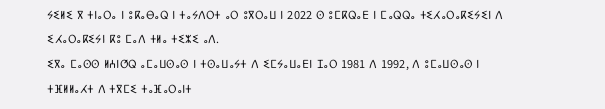ⵢⵉⵍⵉ ⴳ ⵜⵏⴰⵔⴰ ⵏ ⵓⴽⴰⴱⴰⵕ ⵏ ⵜⴰⵢⴷⵔⵜ ⴰⵔ ⵓⴳⵔⴰⵡ ⵏ 2022 ⵙ ⵓⵎⴽⵕⴰⴹ ⵏ ⵎⴰⵕⵕⴰ ⵜⵉⵃⴰⵔⴰⴽⵉⵢⵉⵏ ⴷ ⵉⵃⴰⵔⴰⴽⵉⵢⵏ ⴽⵓ ⵎⴰⴷ ⵜⵍⴰ ⵜⵉⵣⵉ ⴰⴷ.
ⵉⴳⴰ ⵎⴰⵙⵙ ⵍⵄⵏⵚⵕ ⴰⵎⴰⵡⵙⴰⵙ ⵏ ⵜⵙⴰⵡⴰⵢⵜ ⴷ ⵉⵎⵢⴰⵡⴰⴹⵏ ⵊⴰⵔ 1981 ⴷ 1992, ⴷ ⵓⵎⴰⵡⵙⴰⵙ ⵏ ⵜⴼⵍⵍⴰⵃⵜ ⴷ ⵜⴳⵎⵉ ⵜⴰⴼⴰⵔⴰⵏⵜ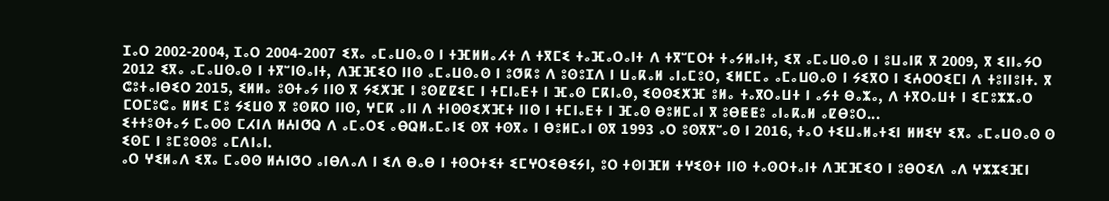ⵊⴰⵔ 2002-2004, ⵊⴰⵔ 2004-2007 ⵉⴳⴰ ⴰⵎⴰⵡⵙⴰⵙ ⵏ ⵜⴼⵍⵍⴰⵃⵜ ⴷ ⵜⴳⵎⵉ ⵜⴰⴼⴰⵔⴰⵏⵜ ⴷ ⵜⴳⵯⵎⵔⵜ ⵜⴰⵢⵍⴰⵏⵜ, ⵉⴳ ⴰⵎⴰⵡⵙⴰⵙ ⵏ ⵓⵡⴰⵏⴽ ⴳ 2009, ⴳ ⵉⵏⵏⴰⵢⵔ 2012 ⵉⴳⴰ ⴰⵎⴰⵡⵙⴰⵙ ⵏ ⵜⴳⵯⵏⵙⴰⵏⵜ, ⴷⴼⴼⵉⵔ ⵏⵏⵙ ⴰⵎⴰⵡⵙⴰⵙ ⵏ ⵓⵚⴽⵓ ⴷ ⵓⵙⵓⵊⴷ ⵏ ⵡⴰⴽⴰⵍ ⴰⵏⴰⵎⵓⵔ, ⵉⵍⵎⵎⴰ ⴰⵎⴰⵡⵙⴰⵙ ⵏ ⵢⵉⴳⵔ ⵏ ⵉⵄⵔⵔⵉⵎⵏ ⴷ ⵜⵓⵏⵏⵓⵏⵜ. ⴳ ⵛⵓⵜⴰⵏⴱⵉⵔ 2015, ⵉⵍⵍⴰ ⵓⵙⵜⴰⵢ ⵏⵏⵙ ⴳ ⵢⵉⵅⴼ ⵏ ⵓⵙⵇⵇⵉⵎ ⵏ ⵜⵎⵏⴰⴹⵜ ⵏ ⴼⴰⵙ ⵎⴽⵏⴰⵙ, ⵉⵙⵙⵉⵅⴼ ⵓⵍⴰ ⵜⴰⴳⵔⴰⵡⵜ ⵏ ⴰⵢⵜ ⴱⴰⵣⴰ, ⴷ ⵜⴳⵔⴰⵡⵜ ⵏ ⵉⵎⵓⵣⵣⴰⵔ ⵎⵔⵎⵓⵛⴰ ⵍⵍⵉ ⵎⵓ ⵢⵉⵡⵙ ⴳ ⵓⵙⴽⵔ ⵏⵏⵙ, ⵖⵎⴽ ⴰⵏⵏ ⴷ ⵜⵏⵙⵙⵉⵅⴼⵜ ⵏⵏⵙ ⵏ ⵜⵎⵏⴰⴹⵜ ⵏ ⴼⴰⵙ ⴱⵓⵍⵎⴰⵏ ⴳ ⵓⴱⵟⵟⵓ ⴰⵏⴰⴽⴰⵍ ⴰⵇⴱⵓⵔ...
ⵉⵜⵜⵓⵙⵜⴰⵢ ⵎⴰⵙⵙ ⵎⵃⵏⴷ ⵍⵄⵏⵚⵕ ⴷ ⴰⵎⴰⵔⵉ ⴰⴱⵕⵍⴰⵎⴰⵏⵉ ⵙⴳ ⵜⵙⴳⴰ ⵏ ⴱⵓⵍⵎⴰⵏ ⵙⴳ 1993 ⴰⵔ ⵓⵙⴳⴳⵯⴰⵙ ⵏ 2016, ⵜⴰⵔ ⵜⵉⵡⴰⵍⴰⵜⵉⵏ ⵍⵍⵉⵖ ⵉⴳⴰ ⴰⵎⴰⵡⵙⴰⵙ ⵙ ⵉⵙⵎ ⵏ ⵓⵎⵓⵙⵙⵓ ⴰⵎⴷⵏⴰⵏ.
ⴰⵔ ⵖⵉⵍⴰⴷ ⵉⴳⴰ ⵎⴰⵙⵙ ⵍⵄⵏⵚⵔ ⴰⵏⴱⴷⴰⴷ ⵏ ⵉⴷ ⴱⴰⴱ ⵏ ⵜⵙⵔⵜⵉⵜ ⵉⵎⵖⵔⵉⴱⵉⵢⵏ, ⵓⵔ ⵜⵙⵏⴼⵍ ⵜⵖⵉⵙⵜ ⵏⵏⵙ ⵜⴰⵙⵔⵜⴰⵏⵜ ⴷⴼⴼⵉⵔ ⵏ ⵓⴱⵔⵉⴷ ⴰⴷ ⵖⵣⵣⵉⴼⵏ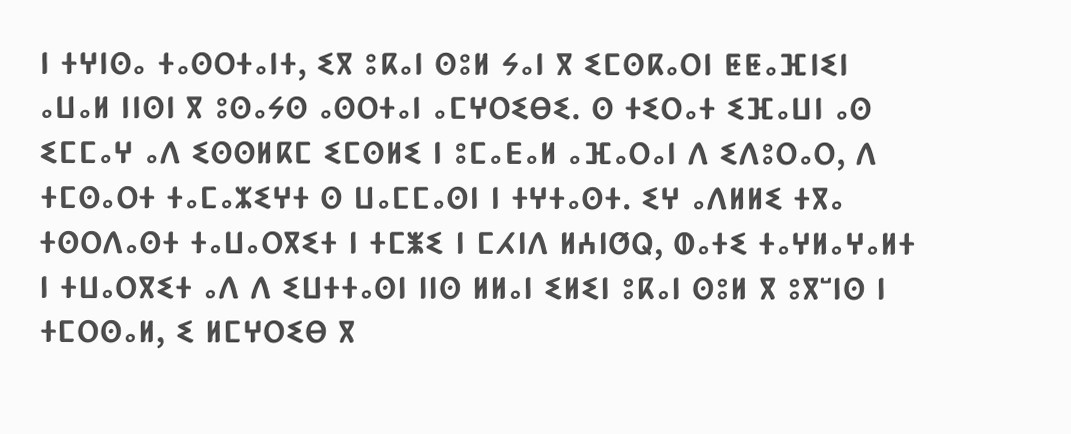ⵏ ⵜⵖⵏⵙⴰ ⵜⴰⵙⵔⵜⴰⵏⵜ, ⵉⴳ ⵓⴽⴰⵏ ⵙⵓⵍ ⵢⴰⵏ ⴳ ⵉⵎⵙⴽⴰⵔⵏ ⵟⵟⴰⴼⵏⵉⵏ ⴰⵡⴰⵍ ⵏⵏⵙⵏ ⴳ ⵓⵙⴰⵢⵙ ⴰⵙⵔⵜⴰⵏ ⴰⵎⵖⵔⵉⴱⵉ. ⵙ ⵜⵉⵔⴰⵜ ⵉⴼⴰⵡⵏ ⴰⵙ ⵉⵎⵎⴰⵖ ⴰⴷ ⵉⵙⵙⵍⴽⵎ ⵉⵎⵙⵍⵉ ⵏ ⵓⵎⴰⴹⴰⵍ ⴰⴼⴰⵔⴰⵏ ⴷ ⵉⴷⵓⵔⴰⵔ, ⴷ ⵜⵎⵙⴰⵔⵜ ⵜⴰⵎⴰⵣⵉⵖⵜ ⵙ ⵡⴰⵎⵎⴰⵙⵏ ⵏ ⵜⵖⵜⴰⵙⵜ. ⵉⵖ ⴰⴷⵍⵍⵉ ⵜⴳⴰ ⵜⵙⵔⴷⴰⵙⵜ ⵜⴰⵡⴰⵔⴳⵉⵜ ⵏ ⵜⵎⵥⵉ ⵏ ⵎⵃⵏⴷ ⵍⵄⵏⵚⵕ, ⵀⴰⵜⵉ ⵜⴰⵖⵍⴰⵖⴰⵍⵜ ⵏ ⵜⵡⴰⵔⴳⵉⵜ ⴰⴷ ⴷ ⵉⵡⵜⵜⴰⵙⵏ ⵏⵏⵙ ⵍⵍⴰⵏ ⵉⵍⵉⵏ ⵓⴽⴰⵏ ⵙⵓⵍ ⴳ ⵓⴳⵯⵏⵙ ⵏ ⵜⵎⵔⵙⴰⵍ, ⵉ ⵍⵎⵖⵔⵉⴱ ⴳ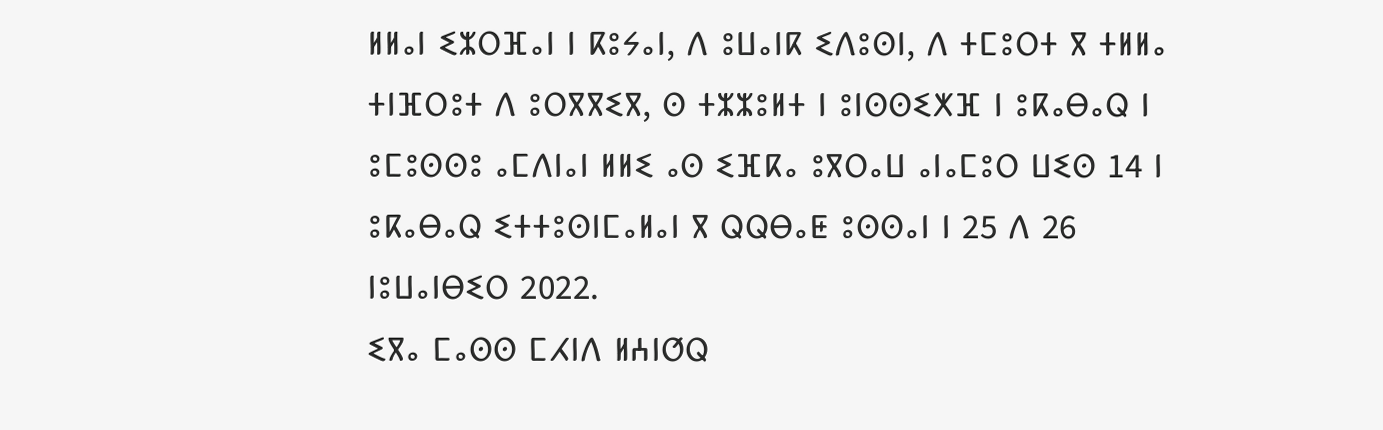ⵍⵍⴰⵏ ⵉⵣⵔⴼⴰⵏ ⵏ ⴽⵓⵢⴰⵏ, ⴷ ⵓⵡⴰⵏⴽ ⵉⴷⵓⵙⵏ, ⴷ ⵜⵎⵓⵔⵜ ⴳ ⵜⵍⵍⴰ ⵜⵏⴼⵔⵓⵜ ⴷ ⵓⵔⴳⴳⵉⴳ, ⵙ ⵜⵣⵣⵓⵍⵜ ⵏ ⵓⵏⵙⵙⵉⵅⴼ ⵏ ⵓⴽⴰⴱⴰⵕ ⵏ ⵓⵎⵓⵙⵙⵓ ⴰⵎⴷⵏⴰⵏ ⵍⵍⵉ ⴰⵙ ⵉⴼⴽⴰ ⵓⴳⵔⴰⵡ ⴰⵏⴰⵎⵓⵔ ⵡⵉⵙ 14 ⵏ ⵓⴽⴰⴱⴰⵕ ⵉⵜⵜⵓⵙⵏⵎⴰⵍⴰⵏ ⴳ ⵕⵕⴱⴰⵟ ⵓⵙⵙⴰⵏ ⵏ 25 ⴷ 26 ⵏⵓⵡⴰⵏⴱⵉⵔ 2022.
ⵉⴳⴰ ⵎⴰⵙⵙ ⵎⵃⵏⴷ ⵍⵄⵏⵚⵕ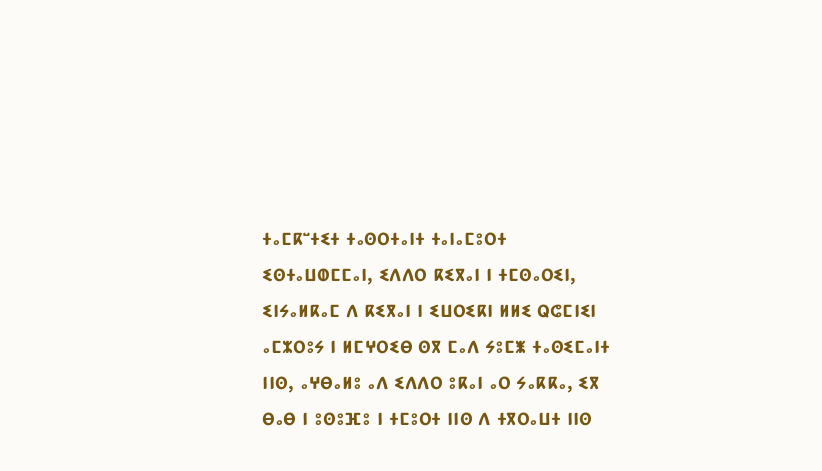ⵜⴰⵎⴽⵯⵜⵉⵜ ⵜⴰⵙⵔⵜⴰⵏⵜ ⵜⴰⵏⴰⵎⵓⵔⵜ ⵉⵙⵜⴰⵡⵀⵎⵎⴰⵏ, ⵉⴷⴷⵔ ⴽⵉⴳⴰⵏ ⵏ ⵜⵎⵙⴰⵔⵉⵏ, ⵉⵏⵢⴰⵍⴽⴰⵎ ⴷ ⴽⵉⴳⴰⵏ ⵏ ⵉⵡⵔⵉⴽⵏ ⵍⵍⵉ ⵕⵛⵎⵏⵉⵏ ⴰⵎⵣⵔⵓⵢ ⵏ ⵍⵎⵖⵔⵉⴱ ⵙⴳ ⵎⴰⴷ ⵢⵓⵎⵥ ⵜⴰⵙⵉⵎⴰⵏⵜ ⵏⵏⵙ, ⴰⵖⴱⴰⵍⵓ ⴰⴷ ⵉⴷⴷⵔ ⵓⴽⴰⵏ ⴰⵔ ⵢⴰⴽⴽⴰ, ⵉⴳ ⴱⴰⴱ ⵏ ⵓⵙⵓⴼⵓ ⵏ ⵜⵎⵓⵔⵜ ⵏⵏⵙ ⴷ ⵜⴳⵔⴰⵡⵜ ⵏⵏⵙ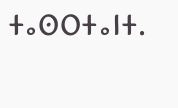ⵜⴰⵙⵔⵜⴰⵏⵜ.